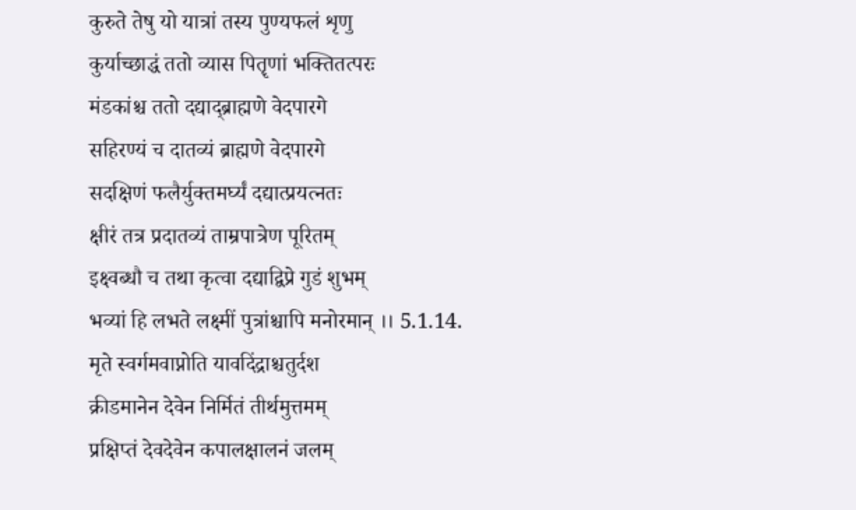कुरुते तेषु यो यात्रां तस्य पुण्यफलं शृणु
कुर्याच्छाद्धं ततो व्यास पितॄणां भक्तितत्परः
मंडकांश्च ततो दद्याद्ब्राह्मणे वेदपारगे
सहिरण्यं च दातव्यं ब्राह्मणे वेदपारगे
सदक्षिणं फलैर्युक्तमर्घ्यं दद्यात्प्रयत्नतः
क्षीरं तत्र प्रदातव्यं ताम्रपात्रेण पूरितम्
इक्ष्वब्धौ च तथा कृत्वा दद्याद्विप्रे गुडं शुभम्
भव्यां हि लभते लक्ष्मीं पुत्रांश्चापि मनोरमान् ।। 5.1.14.
मृते स्वर्गमवाप्नोति यावदिंद्राश्चतुर्दश
क्रीडमानेन देवेन निर्मितं तीर्थमुत्तमम्
प्रक्षिप्तं देवदेवेन कपालक्षालनं जलम्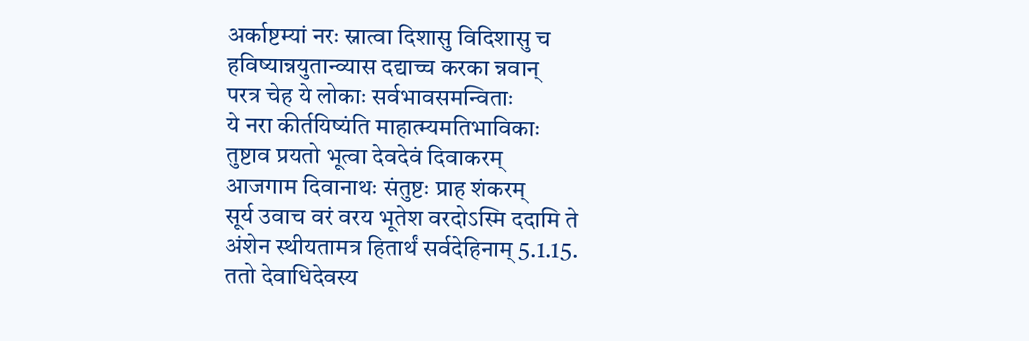अर्काष्टम्यां नरः स्नात्वा दिशासु विदिशासु च
हविष्यान्नयुतान्व्यास दद्याच्च करका न्नवान्
परत्र चेह ये लोकाः सर्वभावसमन्विताः
ये नरा कीर्तयिष्यंति माहात्म्यमतिभाविकाः
तुष्टाव प्रयतो भूत्वा देवदेवं दिवाकरम्
आजगाम दिवानाथः संतुष्टः प्राह शंकरम्
सूर्य उवाच वरं वरय भूतेश वरदोऽस्मि ददामि ते
अंशेन स्थीयतामत्र हितार्थं सर्वदेहिनाम् 5.1.15.
ततो देवाधिदेवस्य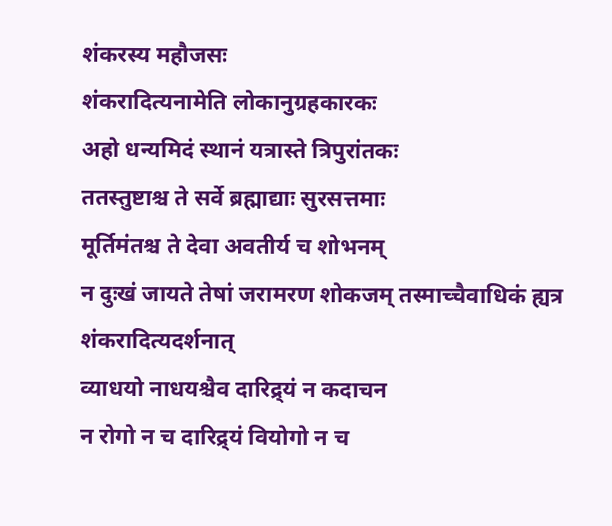शंकरस्य महौजसः
शंकरादित्यनामेति लोकानुग्रहकारकः
अहो धन्यमिदं स्थानं यत्रास्ते त्रिपुरांतकः
ततस्तुष्टाश्च ते सर्वे ब्रह्माद्याः सुरसत्तमाः
मूर्तिमंतश्च ते देवा अवतीर्य च शोभनम्
न दुःखं जायते तेषां जरामरण शोकजम् तस्माच्चैवाधिकं ह्यत्र शंकरादित्यदर्शनात्
व्याधयो नाधयश्चैव दारिद्र्यं न कदाचन
न रोगो न च दारिद्र्यं वियोगो न च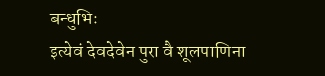बन्धुभिः
इत्येवं देवदेवेन पुरा वै शूलपाणिना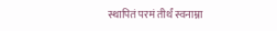स्थापितं परमं तीर्थं स्वनाम्ना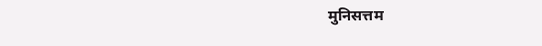मुनिसत्तम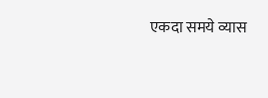एकदा समये व्यास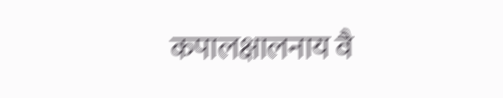कपालक्षालनाय वै